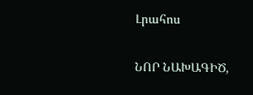Լրահոս

ՆՈՐ ՆԱԽԱԳԻԾ,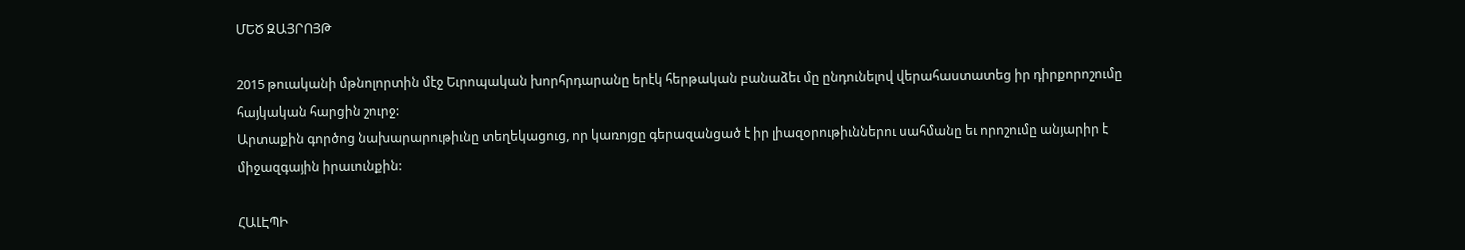ՄԵԾ ԶԱՅՐՈՅԹ

2015 թուականի մթնոլորտին մէջ Եւրոպական խորհրդարանը երէկ հերթական բանաձեւ մը ընդունելով վերահաստատեց իր դիրքորոշումը հայկական հարցին շուրջ:
Արտաքին գործոց նախարարութիւնը տեղեկացուց, որ կառոյցը գերազանցած է իր լիազօրութիւններու սահմանը եւ որոշումը անյարիր է միջազգային իրաւունքին:

ՀԱԼԷՊԻ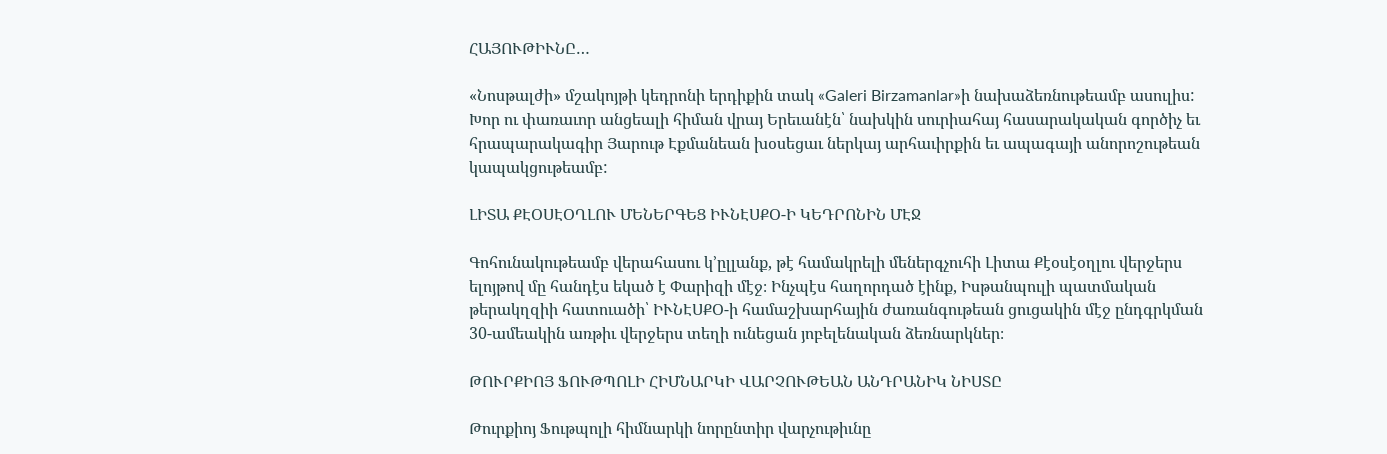ՀԱՅՈՒԹԻՒՆԸ…

«Նոսթալժի» մշակոյթի կեդրոնի երդիքին տակ «Galeri Birzamanlar»ի նախաձեռնութեամբ ասուլիս:
Խոր ու փառաւոր անցեալի հիման վրայ Երեւանէն՝ նախկին սուրիահայ հասարակական գործիչ եւ հրապարակագիր Յարութ Էքմանեան խօսեցաւ ներկայ արհաւիրքին եւ ապագայի անորոշութեան կապակցութեամբ:

ԼԻՏԱ ՔԷՕՍԷՕՂԼՈՒ ՄԵՆԵՐԳԵՑ ԻՒՆԷՍՔՕ-Ի ԿԵԴՐՈՆԻՆ ՄԷՋ

Գոհունակութեամբ վերահասու կ՚ըլլանք, թէ համակրելի մեներգչուհի Լիտա Քէօսէօղլու վերջերս ելոյթով մը հանդէս եկած է Փարիզի մէջ։ Ինչպէս հաղորդած էինք, Իսթանպուլի պատմական թերակղզիի հատուածի՝ ԻՒՆԷՍՔՕ-ի համաշխարհային ժառանգութեան ցուցակին մէջ ընդգրկման 30-ամեակին առթիւ վերջերս տեղի ունեցան յոբելենական ձեռնարկներ։

ԹՈՒՐՔԻՈՅ ՖՈՒԹՊՈԼԻ ՀԻՄՆԱՐԿԻ ՎԱՐՉՈՒԹԵԱՆ ԱՆԴՐԱՆԻԿ ՆԻՍՏԸ

Թուրքիոյ Ֆութպոլի հիմնարկի նորընտիր վարչութիւնը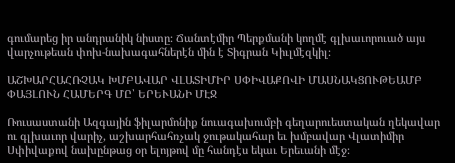գումարեց իր անդրանիկ նիստը։ Ճանտէմիր Պերքմանի կողմէ գլխաւորուած այս վարչութեան փոխ-նախագահներէն մին է Տիգրան Կիւլմէզկիլ։

ԱՇԽԱՐՀԱՀՌՉԱԿ ԽՄԲԱՎԱՐ ՎԼԱՏԻՄԻՐ ՍՓԻՎԱՔՈՎԻ ՄԱՍՆԱԿՑՈՒԹԵԱՄԲ ՓԱՅԼՈՒՆ ՀԱՄԵՐԳ ՄԸ՝ ԵՐԵՒԱՆԻ ՄԷՋ

Ռուսաստանի Ազգային ֆիլարմոնիք նուագախումբի գեղարուեստական ղեկավար ու գլխաւոր վարիչ, աշխարհահռչակ ջութակահար եւ խմբավար Վլատիմիր Սփիվաքով նախընթաց օր ելոյթով մը հանդէս եկաւ Երեւանի մէջ։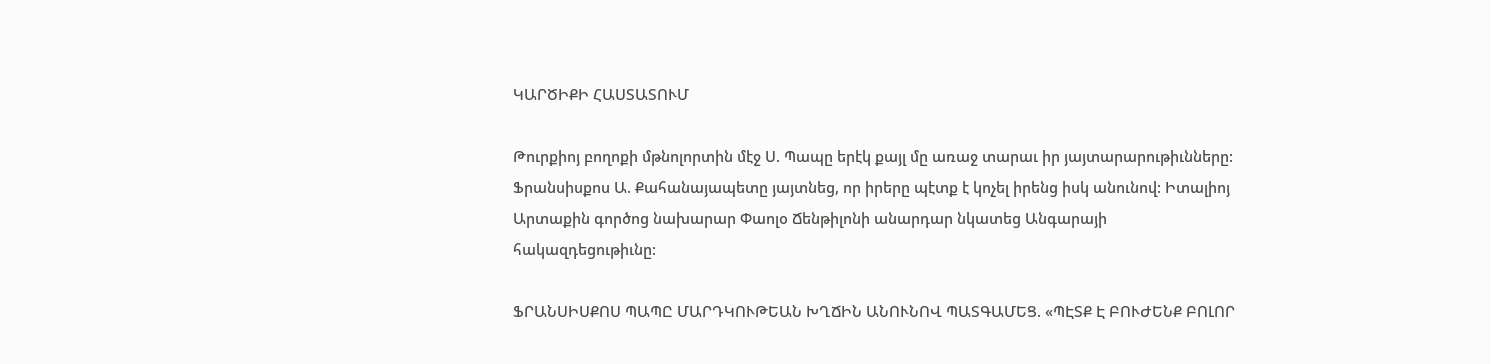ԿԱՐԾԻՔԻ ՀԱՍՏԱՏՈՒՄ

Թուրքիոյ բողոքի մթնոլորտին մէջ Ս. Պապը երէկ քայլ մը առաջ տարաւ իր յայտարարութիւնները:
Ֆրանսիսքոս Ա. Քահանայապետը յայտնեց, որ իրերը պէտք է կոչել իրենց իսկ անունով: Իտալիոյ Արտաքին գործոց նախարար Փաոլօ Ճենթիլոնի անարդար նկատեց Անգարայի հակազդեցութիւնը:

ՖՐԱՆՍԻՍՔՈՍ ՊԱՊԸ ՄԱՐԴԿՈՒԹԵԱՆ ԽՂՃԻՆ ԱՆՈՒՆՈՎ ՊԱՏԳԱՄԵՑ. «ՊԷՏՔ Է ԲՈՒԺԵՆՔ ԲՈԼՈՐ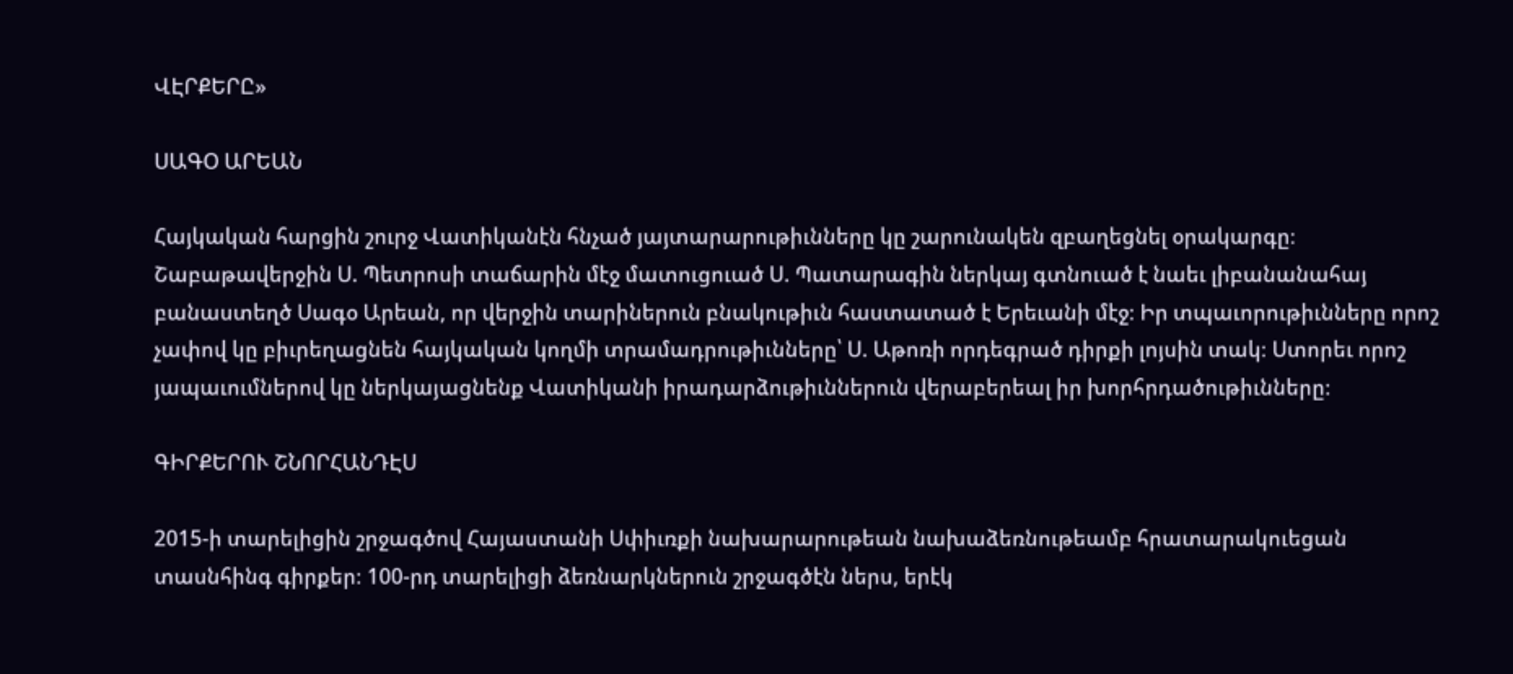ՎԷՐՔԵՐԸ»

ՍԱԳՕ ԱՐԵԱՆ

Հայկական հարցին շուրջ Վատիկանէն հնչած յայտարարութիւնները կը շարունակեն զբաղեցնել օրակարգը։ Շաբաթավերջին Ս. Պետրոսի տաճարին մէջ մատուցուած Ս. Պատարագին ներկայ գտնուած է նաեւ լիբանանահայ բանաստեղծ Սագօ Արեան, որ վերջին տարիներուն բնակութիւն հաստատած է Երեւանի մէջ։ Իր տպաւորութիւնները որոշ չափով կը բիւրեղացնեն հայկական կողմի տրամադրութիւնները՝ Ս. Աթոռի որդեգրած դիրքի լոյսին տակ։ Ստորեւ որոշ յապաւումներով կը ներկայացնենք Վատիկանի իրադարձութիւններուն վերաբերեալ իր խորհրդածութիւնները։

ԳԻՐՔԵՐՈՒ ՇՆՈՐՀԱՆԴԷՍ

2015-ի տարելիցին շրջագծով Հայաստանի Սփիւռքի նախարարութեան նախաձեռնութեամբ հրատարակուեցան տասնհինգ գիրքեր։ 100-րդ տարելիցի ձեռնարկներուն շրջագծէն ներս, երէկ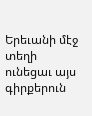Երեւանի մէջ տեղի ունեցաւ այս գիրքերուն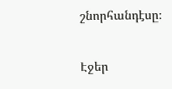շնորհանդէսը։

Էջեր